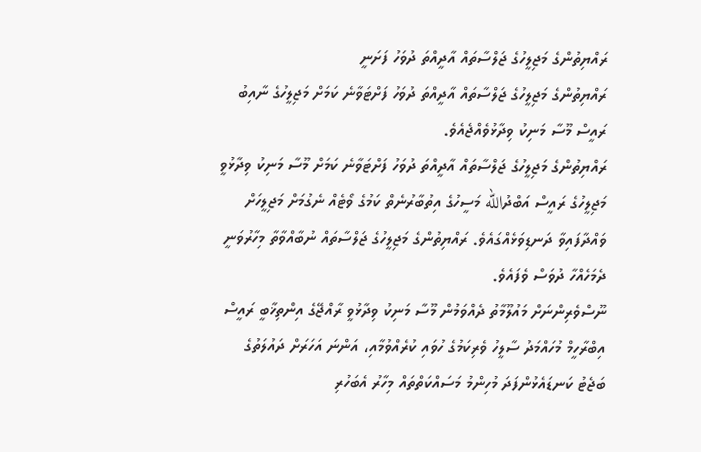ރައްޔިތުންގެ މަޖިލީހުގެ ޖަލްސާތައް އާދީއްތަ ދުވަހު ފަށަނީ
ރައްޔިތުންގެ މަޖިލީހުގެ ޖަލްސާތައް އާދީއްތަ ދުވަހު ފަށްޓަވާނެ ކަމަށް މަޖިލީހުގެ ނާއިބު ރައީސް މޫސާ މަނިކު ވިދާޅުވެއްޖެއެވެ.
ރައްޔިތުންގެ މަޖިލީހުގެ ޖަލްސާތައް އާދީއްތަ ދުވަހު ފަށްޓަވާނެ ކަމަށް މޫސާ މަނިކު ވިދާޅުވީ މަޖިލީހުގެ ރައީސް އަބްދުالله މަސީހުގެ އިތުބާރުނެތް ކަމުގެ ވޯޓެއް ނެގުމަށް މަޖިލީހަށް ވައްދާފައިވާ ދަނޑިވަޅެއްގައެވެ. ރައްޔިތުންގެ މަޖިލީހުގެ ޖަލްސާތައް ނުބާއްވާތާ މިހާރުވަނީ ދެމަހެއްހާ ދުވަސް ވެފައެވެ.
ނޫސްވެރިންނަށް މައުލޫމާތު ދެއްވަމުން މޫސާ މަނިކު ވިދާޅުވީ ރާއްޖޭގެ އިންތިޚާބީ ރައީސް އިބްރާހީމް މުހައްމަދު ސާލީހު ވެރިކަމުގެ ހުވައި ކުރެއްވުމާއި، އަންނަ އަހަރަށް ދައުލަތުގެ ބަޖެޓު ކަނޑައެޅުންފަދަ މުހިންމު މަސައްކަތްތައް މިހާރު އެބަހުރި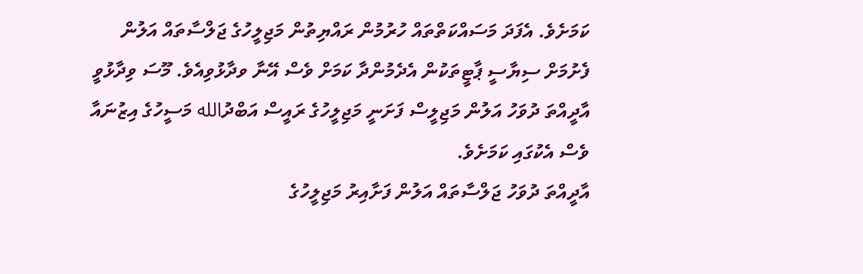ކަމަށެވެ. އެފަދަ މަސައްކަތްތައް ހުރުމުން ރައްޔިތުން މަޖިލީހުގެ ޖަލްސާތައް އަލުން ފެށުމަށް ސިޔާސީ ޕާޓީތަކުން އެދެމުންދާ ކަމަށް ވެސް އޭނާ ވދާޅުވިއެވެ. މޫސަ ވިދާޅުވީ އާދީއްތަ ދުވަހު އަލުން މަޖިލީސް ފަށަނީ މަޖިލީހުގެ ރައީސް އަބްދުالله މަސީހުގެ އިޒުނައާ ވެސް އެކުގައި ކަމަށެވެ.
އާދީއްތަ ދުވަހު ޖަލްސާތައް އަލުން ފަށާއިރު މަޖިލީހުގެ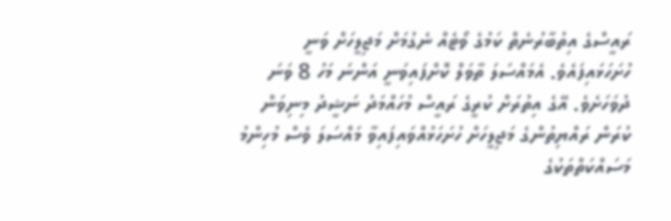ރައީސްގެ އިތުބާރުނެތް ކަމުގެ ވޯޓެއް ނެގުމަށް މަޖިލީހަށް ވަނީ ހުށަހަޅައިފައެވެ. އެމައްސަލަ ތާވަލް ކޮށްފައިވަނީ އަންނަ މަހު 8 ވަނަ ދުވަހަށެވެ. އޭގެ އިތުރަށް ކުރީގެ ރައީސް މުހައްމަދު ނަޝީދު މިނިވަން ކުރަން ރައްޔިތުންގެ މަޖިލީހަށް ހުށަހަޅުއްވައިފައިވާ މައްސަލަ ވެސް މުހިންމު މަސައްކަތްތަކުގެ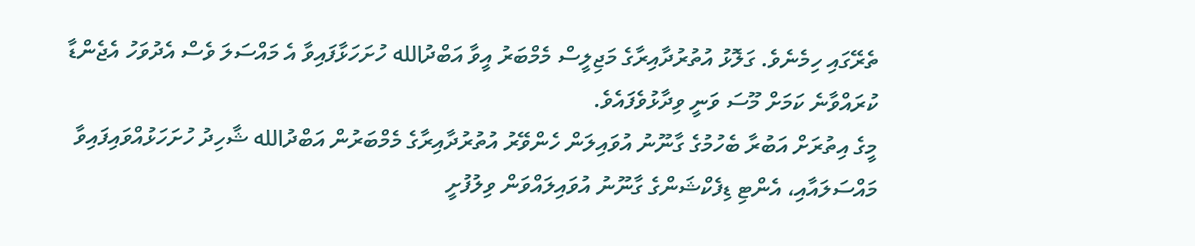ތެރޭގައި ހިމެނެވެ. ގަލޮޅު އުތުރުދާއިރާގެ މަޖިލީސް މެމްބަރު އީވާ އަބްދުالله ހުށަހަޅާފައިވާ އެ މައްސަލަ ވެސް އެދުވަހު އެޖެންޑާ ކުރައްވާނެ ކަމަށް މޫސަ ވަނީ ވިދާޅުވެފައެވެ.
މީގެ އިތުރަށް އަބުރާ ބެހުމުގެ ގާނޫނު އުވައިލަން ހެންވޭރު އުތުރުދާއިރާގެ މެމްބަރުން އަބްދުالله ޝާހިދު ހުށަހަޅުއްވައިފައިވާ މައްސަލައާއި، އެންޓި ޑިފެކްޝަންގެ ގާނޫނު އުވައިލައްވަން ވިލުފުށީ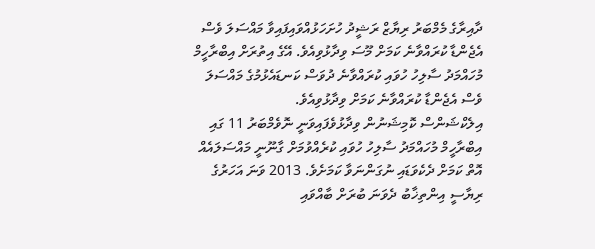ދާއިރާގެ މެމްބަރު ރިޔާޒް ރަޝީދު ހުށަހަޅުއްވައިފައިވާ މައްސަލަ ވެސް އެޖެންޑާ ކުރައްވާނެ ކަމަށް މޫސަ ވިދާޅުވިއެވެ. އޭގެ އިތުރަށް އިބްރާހީމް މުހައްމަދު ސާލިހު ހުވައި ކުރައްވާނެ ދުވަސް ކަނޑައެޅުމުގެ މައްސަލަ ވެސް އެޖެންޑާ ކުރައްވާނެ ކަމަށް ވިދާޅުވިއެވެ.
އިލެކްޝަންސް ކޮމިޝަނުން ވިދާޅުވެފައިވަނީ ނޮވެމްބަރު 11 ގައި އިބްރާހީމް މުހައްމަދު ސާލިހު ހުވައި ކުރެއްވުމަށް ގާނޫނީ މައްސަލައެއް އޮތް ކަމަށް ދެކެވަޑައި ނުގަންނަވާ ކަމަށެވެ. 2013 ވަނަ އަހަރުގެ ރިޔާސީ އިންތިޚާބު ދެވަނަ ބުރަށް ބާއްވައި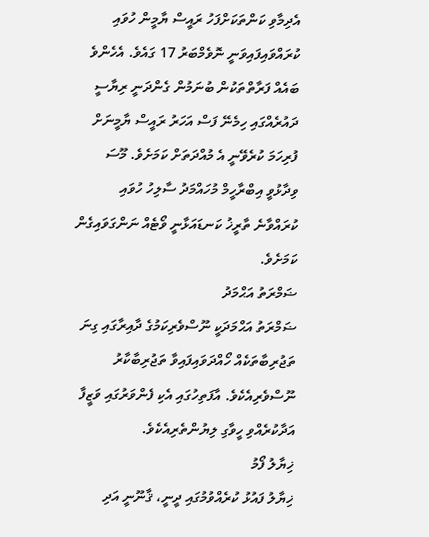އެދިމާވި ކަންތަކަށްފަހު ރައީސް ޔާމީން ހުވައި ކުރައްވައިފައިވަނީ ނޮވެމްބަރު 17 ގައެވެ. އެހެންވެ ބައެއް ފަރާތްތަކުން ބުނަމުން ގެންދަނީ ރިޔާސީ ދައުރެއްގައި ހިމެނޭ ފަސް އަހަރު ރައީސް ޔާމީނަށް ފުރިހަމަ ކުރެވޭނީ އެ މުއްދަތަށް ކަމަށެވެ. މޫސަ ވިދާޅުވީ އިބްރާހީމް މުހައްމަދު ސާލިހު ހުވައި ކުރައްވާނެ ތާރީޚު ކަނޑައަޅާނީ ވޯޓެއް ނަންގަވައިގެން ކަމަށެވެ.
ޟަމްރަތު އަޙްމަދު
ޟަމްރަތު އަޙްމަދަކީ ނޫސްވެރިކަމުގެ ދާއިރާގައި ގިނަ ތަޖުރިބާތަކެއް ހޯއްދަވައިފައިވާ ތަޖުރިބާކާރު ނޫސްވެރިއެކެވެ. އާފަތިހުގައި އެކި ފެންވަރުގައި ވަޒީފާ އަދާކުރެއްވި ހީވާގި ލިޔުންތެރިއެކެވެ.
ޚިޔާލު ފޯމު
ޚިޔާލު ފައުޅު ކުރެއްވުމުގައި ދީނީ، ޤާނޫނީ އަދި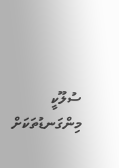ސުލޫކީ މިންގަނޑުތަކަށް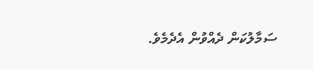ސަމާލުކަން ދެއްވުން އެދެމެވެ.